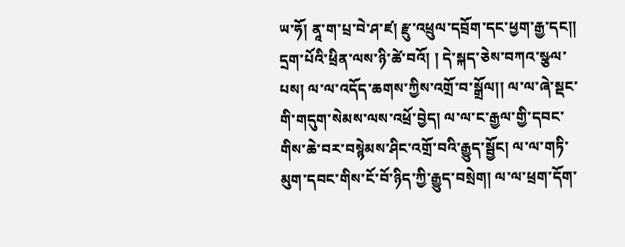ཡ་ཧོ། ནཱ་ག་པྲ་བེ་ཤ་ཛ། རྫུ་འཕྲུལ་དབྲོག་དང་ཕྱག་རྒྱ་དང།། དྲག་པོའི་ཕྲིན་ལས་ཉི་ཚེ་བའོ། ། དེ་སྐད་ཅེས་བཀའ་སྩལ་པས། ལ་ལ་འདོད་ཆགས་ཀྱིས་འགྲོ་བ་སྒྲོལ།། ལ་ལ་ཞེ་སྡང་གི་གདུག་སེམས་ལས་འཕྲོ་བྱེད། ལ་ལ་ང་རྒྱལ་གྱི་དབང་གིས་ཆེ་བར་བསྙེམས་ཤིང་འགྲོ་བའི་རྒྱུད་སྦྱོང། ལ་ལ་གཏི་མུག་དབང་གིས་ངོ་བོ་ཉིད་ཀྱི་རྒྱུད་བསྲེག། ལ་ལ་ཕྲག་དོག་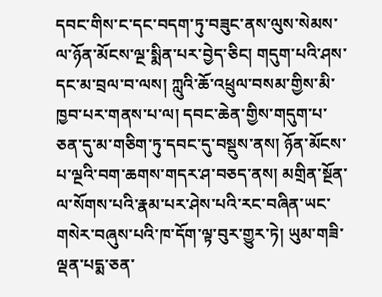དབང་གིས་ང་དང་བདག་ཏུ་བཟུང་ནས་ལུས་སེམས་ལ་ཉོན་མོངས་ལྔ་སྨིན་པར་བྱེད་ཅིང། གདུག་པའི་ཤས་དང་མ་བྲལ་བ་ལས། ཀླུའི་ཆོ་འཕྲུལ་བསམ་གྱིས་མི་ཁྱབ་པར་གནས་པ་ལ། དབང་ཆེན་གྱིས་གདུག་པ་ཅན་དུ་མ་གཅིག་ཏུ་དབང་དུ་བསྡུས་ནས། ཉོན་མོངས་པ་ལྔའི་བག་ཆགས་གདར་ཤ་བཅད་ནས། མགྲིན་སྔོན་ལ་སོགས་པའི་རྣམ་པར་ཤེས་པའི་རང་བཞིན་ཡང་གསེར་བཞུས་པའི་ཁ་དོག་ལྟ་བུར་གྱུར་ཏེ། ཡུམ་གཟི་ལྡན་པདྨ་ཅན་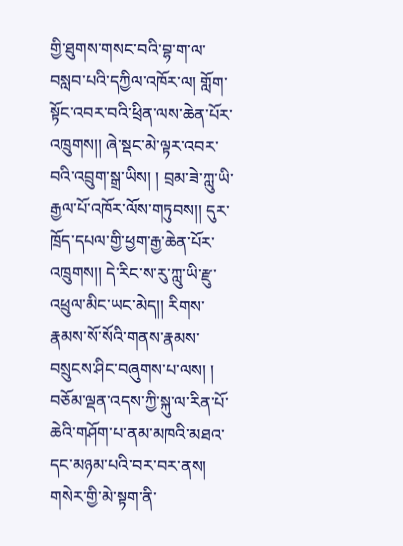གྱི་ཐུགས་གསང་བའི་བྷ་ག་ལ་བསླབ་པའི་དཀྱིལ་འཁོར་ལ། གློག་སྟོང་འབར་བའི་ཕྲིན་ལས་ཆེན་པོར་འཁྲུགས།། ཞེ་སྡང་མེ་ལྟར་འབར་བའི་འབྲུག་སྒྲ་ཡིས། ། བྲམ་ཟེ་ཀླུ་ཡི་རྒྱལ་པོ་འཁོར་ལོས་གཏུབས།། དུར་ཁྲོད་དཔལ་གྱི་ཕྱག་རྒྱ་ཆེན་པོར་འཁྲུགས།། དེ་རིང་ས་རུ་ཀླུ་ཡི་རྫུ་འཕྲུལ་མིང་ཡང་མེད།། རིགས་རྣམས་སོ་སོའི་གནས་རྣམས་བསྲུངས་ཤིང་བཞུགས་པ་ལས། ། བཅོམ་ལྡན་འདས་ཀྱི་སྐུ་ལ་རིན་པོ་ཆེའི་གཤོག་པ་ནམ་མཁའི་མཐའ་དང་མཉམ་པའི་བར་བར་ནས། གསེར་གྱི་མེ་སྟག་ནི་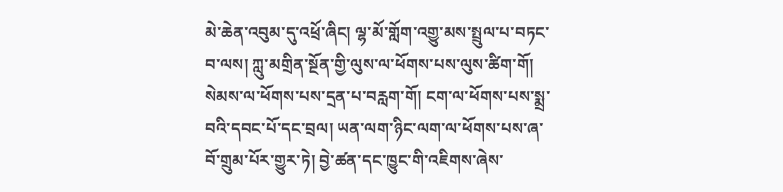མེ་ཆེན་འབུམ་དུ་འཕྲོ་ཞིང། ལྷ་མོ་གློག་འགྱུ་མས་སྤྲུལ་པ་བཏང་བ་ལས། ཀླུ་མགྲིན་སྔོན་གྱི་ལུས་ལ་ཕོགས་པས་ལུས་ཚིག་གོ། སེམས་ལ་ཕོགས་པས་དྲན་པ་བརླག་གོ། ངག་ལ་ཕོགས་པས་སྨྲ་བའི་དབང་པོ་དང་བྲལ། ཡན་ལག་ཉིང་ལག་ལ་ཕོགས་པས་ཞ་བོ་གྲུམ་པོར་གྱུར་ཏེ། བྱེ་ཚན་དང་ཁྱུང་གི་འཇིགས་ཞེས་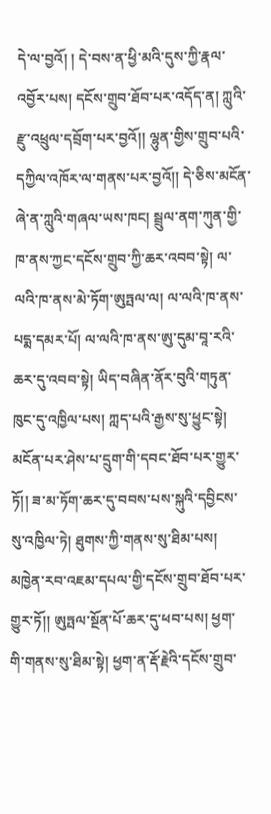དེ་ལ་བྱའོ། ། དེ་བས་ན་ཕྱི་མའི་དུས་ཀྱི་རྣལ་འབྱོར་པས། དངོས་གྲུབ་ཐོབ་པར་འདོད་ན། ཀླུའི་རྫུ་འཕྲུལ་དབྲོག་པར་བྱའོ།། ལྷུན་གྱིས་གྲུབ་པའི་དཀྱིལ་འཁོར་ལ་གནས་པར་བྱའོ།། དེ་ཅིས་མངོན་ཞེ་ན་ཀླུའི་གཞལ་ཡས་ཁང། སྦྲུལ་ནག་ཀུན་གྱི་ཁ་ནས་ཀྱང་དངོས་གྲུབ་ཀྱི་ཆར་འབབ་སྟེ། ལ་ལའི་ཁ་ནས་མེ་ཏོག་ཨུཏྤལ་ལ། ལ་ལའི་ཁ་ནས་པདྨ་དམར་པོ། ལ་ལའི་ཁ་ནས་ཨུ་དུམ་བཱ་རའི་ཆར་དུ་འབབ་སྟེ། ཡིད་བཞིན་ནོར་བུའི་གཏུན་ཁུང་དུ་འཁྱིལ་པས། ཀླད་པའི་རྒྱས་སུ་ཕྱུང་སྟེ། མངོན་པར་ཤེས་པ་དྲུག་གི་དབང་ཐོབ་པར་གྱུར་ཏོ།། ཟ་མ་ཏོག་ཆར་དུ་བབས་པས་སྐུའི་དབྱིངས་སུ་འཁྱིལ་ཏེ། ཐུགས་ཀྱི་གནས་སུ་ཐིམ་པས། མཁྱེན་རབ་འཇམ་དཔལ་གྱི་དངོས་གྲུབ་ཐོབ་པར་གྱུར་ཏོ།། ཨུཏྤལ་སྔོན་པོ་ཆར་དུ་ཕབ་པས། ཕྱག་གི་གནས་སུ་ཐིམ་སྟེ། ཕྱག་ན་རྡོ་རྗེའི་དངོས་གྲུབ་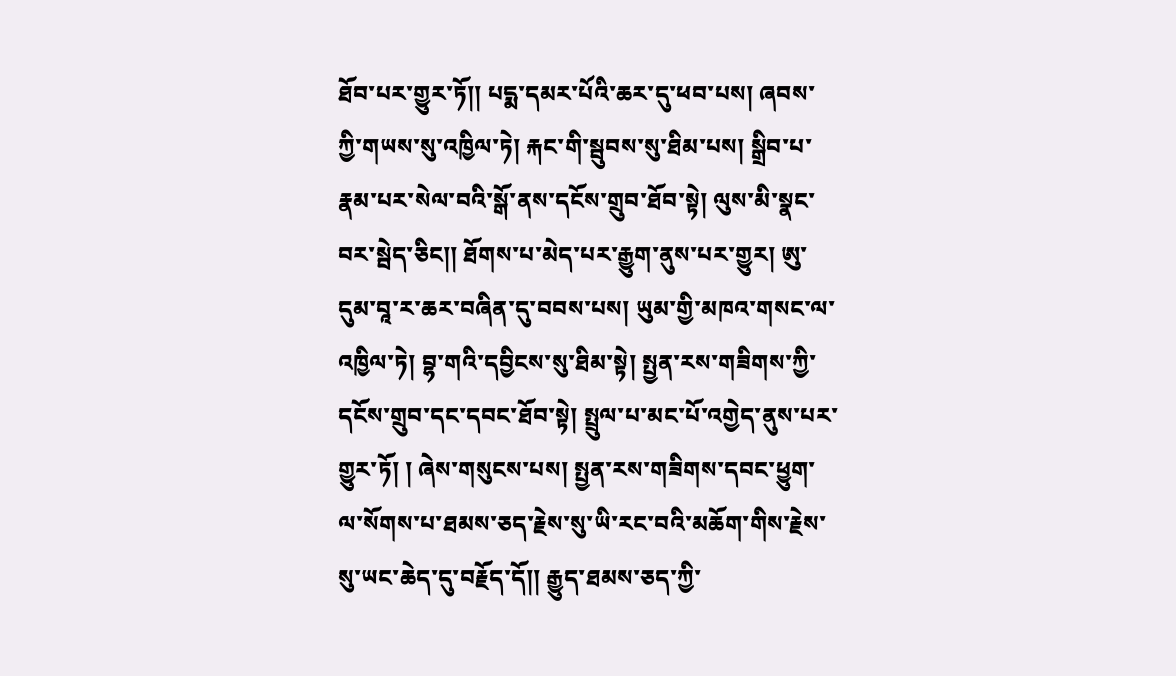ཐོབ་པར་གྱུར་ཏོ།། པདྨ་དམར་པོའི་ཆར་དུ་ཕབ་པས། ཞབས་ཀྱི་གཡས་སུ་འཁྱིལ་ཏེ། རྐང་གི་སྦུབས་སུ་ཐིམ་པས། སྒྲིབ་པ་རྣམ་པར་སེལ་བའི་སྒོ་ནས་དངོས་གྲུབ་ཐོབ་སྟེ། ལུས་མི་སྣང་བར་སྦེད་ཅིང།། ཐོགས་པ་མེད་པར་རྒྱུག་ནུས་པར་གྱུར། ཨུ་དུམ་བཱ་ར་ཆར་བཞིན་དུ་བབས་པས། ཡུམ་གྱི་མཁའ་གསང་ལ་འཁྱིལ་ཏེ། བྷ་གའི་དབྱིངས་སུ་ཐིམ་སྟེ། སྤྱན་རས་གཟིགས་ཀྱི་དངོས་གྲུབ་དང་དབང་ཐོབ་སྟེ། སྤྲུལ་པ་མང་པོ་འགྱེད་ནུས་པར་གྱུར་ཏོ། ། ཞེས་གསུངས་པས། སྤྱན་རས་གཟིགས་དབང་ཕྱུག་ལ་སོགས་པ་ཐམས་ཅད་རྗེས་སུ་ཡི་རང་བའི་མཆོག་གིས་རྗེས་སུ་ཡང་ཆེད་དུ་བརྗོད་དོ།། རྒྱུད་ཐམས་ཅད་ཀྱི་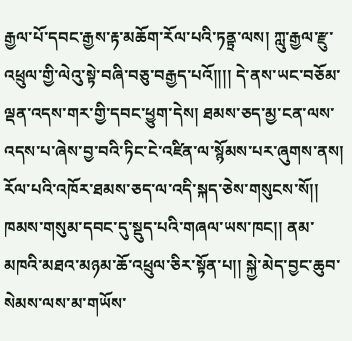རྒྱལ་པོ་དབང་རྒྱས་རྟ་མཆོག་རོལ་པའི་ཏནྟྲ་ལས། ཀླུ་རྒྱལ་རྫུ་འཕྲུལ་གྱི་ལེའུ་སྟེ་བཞི་བཅུ་བརྒྱད་པའོ།།།། དེ་ནས་ཡང་བཅོམ་ལྡན་འདས་གར་གྱི་དབང་ཕྱུག་དེས། ཐམས་ཅད་མྱ་ངན་ལས་འདས་པ་ཞེས་བྱ་བའི་ཏིང་ངེ་འཛིན་ལ་སྙོམས་པར་ཞུགས་ནས། རོལ་པའི་འཁོར་ཐམས་ཅད་ལ་འདི་སྐད་ཅེས་གསུངས་སོ།། ཁམས་གསུམ་དབང་དུ་སྡུད་པའི་གཞལ་ཡས་ཁང།། ནམ་མཁའི་མཐའ་མཉམ་ཆོ་འཕྲུལ་ཅིར་སྟོན་པ།། སྐྱེ་མེད་བྱང་ཆུབ་སེམས་ལས་མ་གཡོས་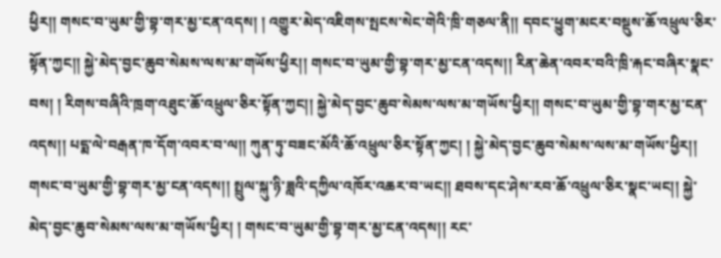ཕྱིར།། གསང་བ་ཡུམ་གྱི་བྷ་གར་མྱ་ངན་འདས། ། འགྱུར་མེད་འཇིགས་སྤངས་སེང་གེའི་ཁྲི་གཅལ་ནི།། དབང་ཕྱུག་མངར་བསྡུས་ཆོ་འཕྲུལ་ཅིར་སྟོན་ཀྱང།། སྐྱེ་མེད་བྱང་ཆུབ་སེམས་ལས་མ་གཡོས་ཕྱིར།། གསང་བ་ཡུམ་གྱི་བྷ་གར་མྱ་ངན་འདས།། རིན་ཆེན་འབར་བའི་ཁྲི་རྐང་བཞིར་སྣང་བས། ། རིགས་བཞིའི་ཁྲག་འཐུང་ཆོ་འཕྲུལ་ཅིར་སྟོན་ཀྱང།། སྐྱེ་མེད་བྱང་ཆུབ་སེམས་ལས་མ་གཡོས་ཕྱིར།། གསང་བ་ཡུམ་གྱི་བྷ་གར་མྱ་ངན་འདས།། པདྨ་ལེ་བརྒན་ཁ་དོག་འབར་བ་ལ།། ཀུན་ཏུ་བཟང་མོའི་ཆོ་འཕྲུལ་ཅིར་སྟོན་ཀྱང། ། སྐྱེ་མེད་བྱང་ཆུབ་སེམས་ལས་མ་གཡོས་ཕྱིར།། གསང་བ་ཡུམ་གྱི་བྷ་གར་མྱ་ངན་འདས།། སྤྲུལ་སྐུ་ཉི་ཟླའི་དཀྱིལ་འཁོར་འཆར་བ་ཡང།། ཐབས་དང་ཤེས་རབ་ཆོ་འཕྲུལ་ཅིར་སྣང་ཡང།། སྐྱེ་མེད་བྱང་ཆུབ་སེམས་ལས་མ་གཡོས་ཕྱིར། ། གསང་བ་ཡུམ་གྱི་བྷ་གར་མྱ་ངན་འདས།། རང་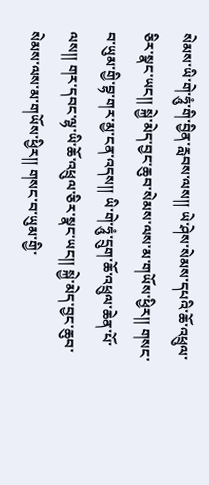སེམས་ཡི་གེ་ཧཱུཾ་གི་བྱིན་རླབས་ལས།། ཡེ་ཤེས་སེམས་དཔའི་ཆོ་འཕྲུལ་ཅིར་སྣང་ཡང།། སྐྱེ་མེད་བྱང་ཆུབ་སེམས་ལས་མ་གཡོས་ཕྱིར།། གསང་བ་ཡུམ་གྱི་བྷ་གར་མྱ་ངན་འདས།། ཡི་གེ་ཧཱུཾ་དྲུག་ཆོ་འཕྲུལ་ཆེན་པོ་ལས།། གར་དབང་ལྷ་ཡི་ཆོ་འཕྲུལ་ཅིར་སྣང་ཡང།། སྐྱེ་མེད་བྱང་ཆུབ་སེམས་ལས་མ་གཡོས་ཕྱིར།། གསང་བ་ཡུམ་གྱི་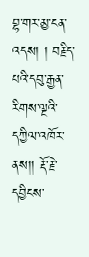བྷ་གར་མྱ་ངན་འདས། ། བརྗིད་པའི་དབུ་རྒྱན་རིགས་ལྔའི་དཀྱིལ་འཁོར་ནས།། རྡོ་རྗེ་དབྱིངས་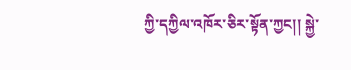ཀྱི་དཀྱིལ་འཁོར་ཅིར་སྟོན་ཀྱང།། སྐྱེ་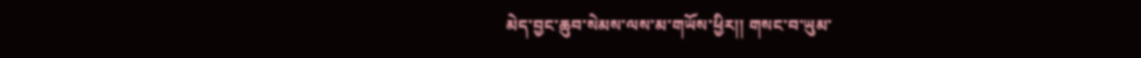མེད་བྱང་ཆུབ་སེམས་ལས་མ་གཡོས་ཕྱིར།། གསང་བ་ཡུམ་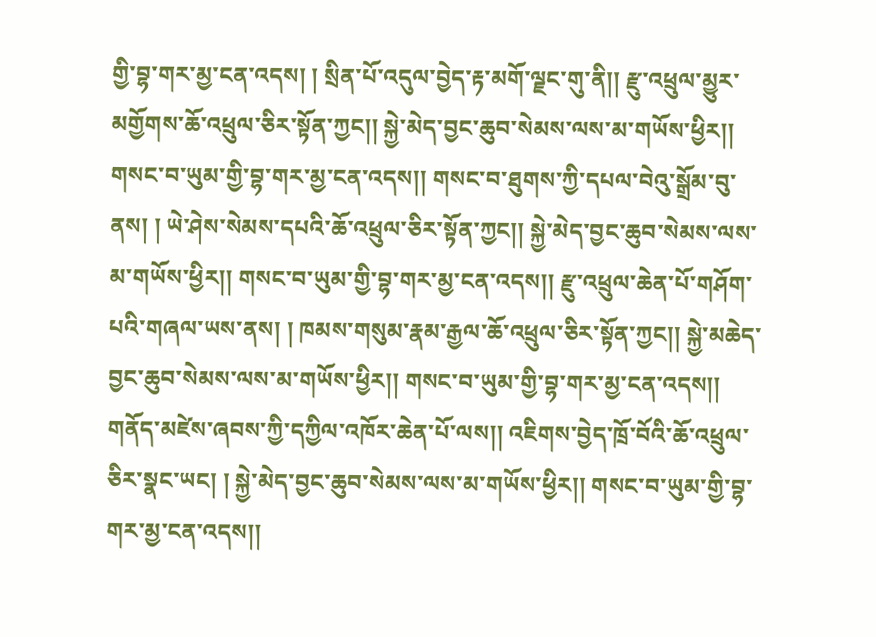གྱི་བྷ་གར་མྱ་ངན་འདས། ། སྲིན་པོ་འདུལ་བྱེད་རྟ་མགོ་ལྗང་གུ་ནི།། རྫུ་འཕྲུལ་མྱུར་མགྱོགས་ཆོ་འཕྲུལ་ཅིར་སྟོན་ཀྱང།། སྐྱེ་མེད་བྱང་ཆུབ་སེམས་ལས་མ་གཡོས་ཕྱིར།། གསང་བ་ཡུམ་གྱི་བྷ་གར་མྱ་ངན་འདས།། གསང་བ་ཐུགས་ཀྱི་དཔལ་བེའུ་སྒྲོམ་བུ་ནས། ། ཡེ་ཤེས་སེམས་དཔའི་ཆོ་འཕྲུལ་ཅིར་སྟོན་ཀྱང།། སྐྱེ་མེད་བྱང་ཆུབ་སེམས་ལས་མ་གཡོས་ཕྱིར།། གསང་བ་ཡུམ་གྱི་བྷ་གར་མྱ་ངན་འདས།། རྫུ་འཕྲུལ་ཆེན་པོ་གཤོག་པའི་གཞལ་ཡས་ནས། ། ཁམས་གསུམ་རྣམ་རྒྱལ་ཆོ་འཕྲུལ་ཅིར་སྟོན་ཀྱང།། སྐྱེ་མཆེད་བྱང་ཆུབ་སེམས་ལས་མ་གཡོས་ཕྱིར།། གསང་བ་ཡུམ་གྱི་བྷ་གར་མྱ་ངན་འདས།། གནོད་མཛེས་ཞབས་ཀྱི་དཀྱིལ་འཁོར་ཆེན་པོ་ལས།། འཇིགས་བྱེད་ཁྲོ་བོའི་ཆོ་འཕྲུལ་ཅིར་སྣང་ཡང། ། སྐྱེ་མེད་བྱང་ཆུབ་སེམས་ལས་མ་གཡོས་ཕྱིར།། གསང་བ་ཡུམ་གྱི་བྷ་གར་མྱ་ངན་འདས།།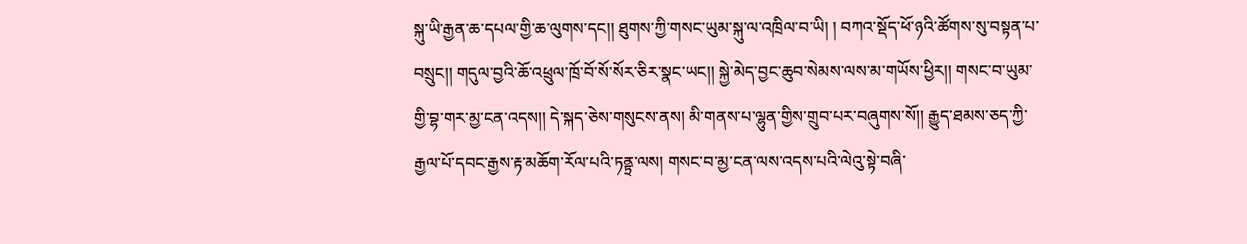སྐུ་ཡི་རྒྱན་ཆ་དཔལ་གྱི་ཆ་ལུགས་དང།། ཐུགས་ཀྱི་གསང་ཡུམ་སྐུ་ལ་འཁྲིལ་བ་ཡི། ། བཀའ་སྡོད་ཕོ་ཉའི་ཚོགས་སུ་བསྟན་པ་བསྲུང།། གདུལ་བྱའི་ཆོ་འཕྲུལ་ཁྲོ་བོ་སོ་སོར་ཅིར་སྣང་ཡང།། སྐྱེ་མེད་བྱང་ཆུབ་སེམས་ལས་མ་གཡོས་ཕྱིར།། གསང་བ་ཡུམ་གྱི་བྷ་གར་མྱ་ངན་འདས།། དེ་སྐད་ཅེས་གསུངས་ནས། མི་གནས་པ་ལྷུན་གྱིས་གྲུབ་པར་བཞུགས་སོ།། རྒྱུད་ཐམས་ཅད་ཀྱི་རྒྱལ་པོ་དབང་རྒྱས་རྟ་མཆོག་རོལ་པའི་ཏནྟྲ་ལས། གསང་བ་མྱ་ངན་ལས་འདས་པའི་ལེའུ་སྟེ་བཞི་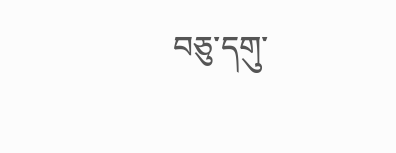བཅུ་དགུ་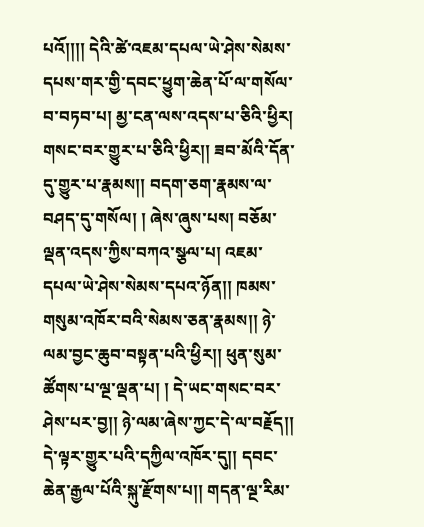པའོ།།།། དེའི་ཚེ་འཇམ་དཔལ་ཡེ་ཤེས་སེམས་དཔས་གར་གྱི་དབང་ཕྱུག་ཆེན་པོ་ལ་གསོལ་བ་བཏབ་པ། མྱ་ངན་ལས་འདས་པ་ཅིའི་ཕྱིར། གསང་བར་གྱུར་པ་ཅིའི་ཕྱིར།། ཟབ་མོའི་དོན་དུ་གྱུར་པ་རྣམས།། བདག་ཅག་རྣམས་ལ་བཤད་དུ་གསོལ། ། ཞེས་ཞུས་པས། བཅོམ་ལྡན་འདས་ཀྱིས་བཀའ་སྩལ་པ། འཇམ་དཔལ་ཡེ་ཤེས་སེམས་དཔའ་ཉོན།། ཁམས་གསུམ་འཁོར་བའི་སེམས་ཅན་རྣམས།། ཉེ་ལམ་བྱང་ཆུབ་བསྟན་པའི་ཕྱིར།། ཕུན་སུམ་ཚོགས་པ་ལྔ་ལྡན་པ། ། དེ་ཡང་གསང་བར་ཤེས་པར་བྱ།། ཉེ་ལམ་ཞེས་ཀྱང་དེ་ལ་བརྗོད།། དེ་ལྟར་གྱུར་པའི་དཀྱིལ་འཁོར་དུ།། དབང་ཆེན་རྒྱལ་པོའི་སྐུ་རྫོགས་པ།། གདན་ལྔ་རིམ་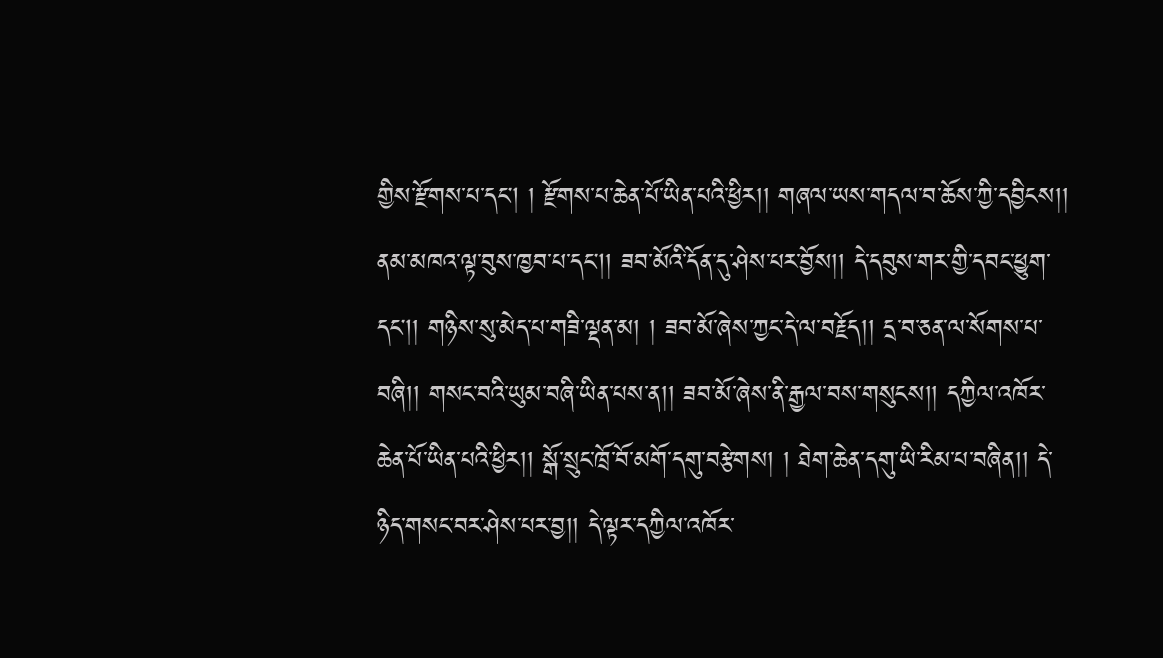གྱིས་རྫོགས་པ་དང། ། རྫོགས་པ་ཆེན་པོ་ཡིན་པའི་ཕྱིར།། གཞལ་ཡས་གདལ་བ་ཆོས་ཀྱི་དབྱིངས།། ནམ་མཁའ་ལྟ་བུས་ཁྱབ་པ་དང།། ཟབ་མོའི་དོན་དུ་ཤེས་པར་བྱོས།། དེ་དབུས་གར་གྱི་དབང་ཕྱུག་དང།། གཉིས་སུ་མེད་པ་གཟི་ལྡན་མ། ། ཟབ་མོ་ཞེས་ཀྱང་དེ་ལ་བརྗོད།། དྲ་བ་ཅན་ལ་སོགས་པ་བཞི།། གསང་བའི་ཡུམ་བཞི་ཡིན་པས་ན།། ཟབ་མོ་ཞེས་ནི་རྒྱལ་བས་གསུངས།། དཀྱིལ་འཁོར་ཆེན་པོ་ཡིན་པའི་ཕྱིར།། སྒོ་སྲུང་ཁྲོ་བོ་མགོ་དགུ་བརྩེགས། ། ཐེག་ཆེན་དགུ་ཡི་རིམ་པ་བཞིན།། དེ་ཉིད་གསང་བར་ཤེས་པར་བྱ།། དེ་ལྟར་དཀྱིལ་འཁོར་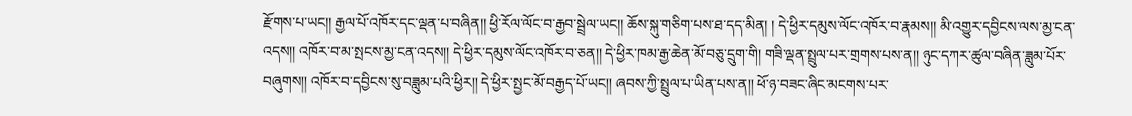རྫོགས་པ་ཡང།། རྒྱལ་པོ་འཁོར་དང་ལྡན་པ་བཞིན།། ཕྱི་རོལ་ལོང་བ་རྒྱབ་སྦྲེལ་ཡང།། ཆོས་སྐུ་གཅིག་པས་ཐ་དད་མིན། ། དེ་ཕྱིར་དམུས་ལོང་འཁོར་བ་རྣམས།། མི་འགྱུར་དབྱིངས་ལས་མྱ་ངན་འདས།། འཁོར་བ་མ་སྤངས་མྱ་ངན་འདས།། དེ་ཕྱིར་དམུས་ལོང་འཁོར་བ་ཅན།། དེ་ཕྱིར་ཁམ་རྒྱ་ཆེན་མོ་བཅུ་དྲུག་གི། གཟི་ལྡན་སྤྲུལ་པར་གྲགས་པས་ན།། ཉུང་དཀར་ཚུལ་བཞིན་ཟླུམ་པོར་བཞུགས།། འཁོར་བ་དབྱིངས་སུ་བཟླུམ་པའི་ཕྱིར།། དེ་ཕྱིར་སྤྱང་མོ་བརྒྱད་པོ་ཡང།། ཞབས་ཀྱི་སྤྲུལ་པ་ཡིན་པས་ན།། ཕོ་ཉ་བཟང་ཞིང་མངགས་པར་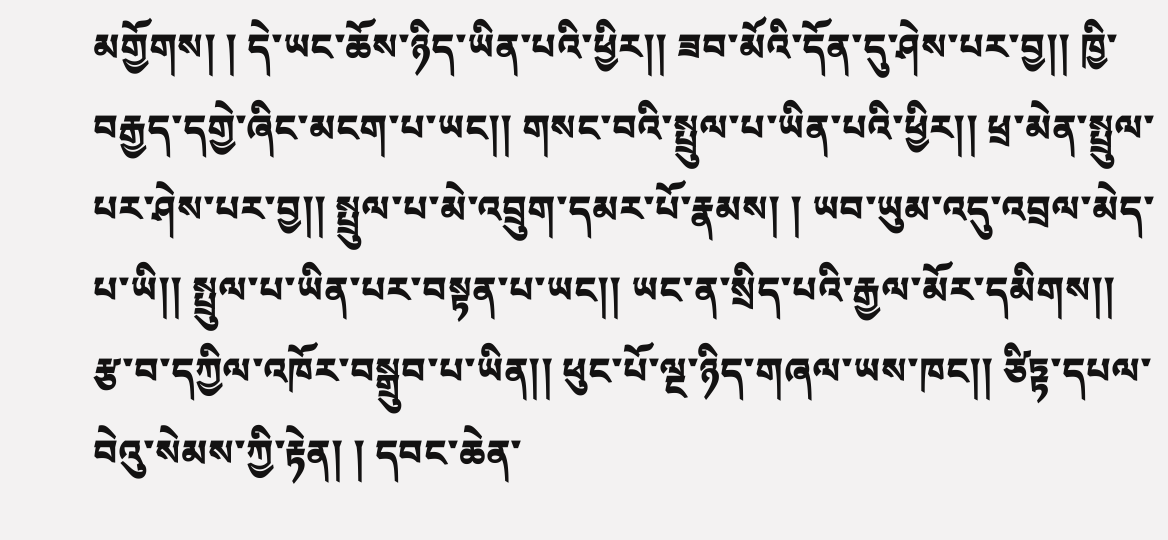མགྱོགས། ། དེ་ཡང་ཆོས་ཉིད་ཡིན་པའི་ཕྱིར།། ཟབ་མོའི་དོན་དུ་ཤེས་པར་བྱ།། ཁྱི་བརྒྱད་དགྱེ་ཞིང་མངག་པ་ཡང།། གསང་བའི་སྤྲུལ་པ་ཡིན་པའི་ཕྱིར།། ཕྲ་མེན་སྤྲུལ་པར་ཤེས་པར་བྱ།། སྤྲུལ་པ་མེ་འབྲུག་དམར་པོ་རྣམས། ། ཡབ་ཡུམ་འདུ་འབྲལ་མེད་པ་ཡི།། སྤྲུལ་པ་ཡིན་པར་བསྟན་པ་ཡང།། ཡང་ན་སྲིད་པའི་རྒྱལ་མོར་དམིགས།། རྩ་བ་དཀྱིལ་འཁོར་བསྒྲུབ་པ་ཡིན།། ཕུང་པོ་ལྔ་ཉིད་གཞལ་ཡས་ཁང།། ཙིཏྟ་དཔལ་བེའུ་སེམས་ཀྱི་རྟེན། ། དབང་ཆེན་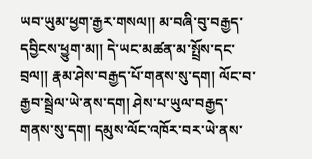ཡབ་ཡུམ་ཕྱག་རྒྱར་གསལ།། མ་བཞི་བུ་བརྒྱད་དབྱིངས་ཕྱུག་མ།། དེ་ཡང་མཚན་མ་སྤྲོས་དང་བྲལ།། རྣམ་ཤེས་བརྒྱད་པོ་གནས་སུ་དག། ལོང་བ་རྒྱབ་སྦྲེལ་ཡེ་ནས་དག། ཤེས་པ་ཡུལ་བརྒྱད་གནས་སུ་དག། དམུས་ལོང་འཁོར་བར་ཡེ་ནས་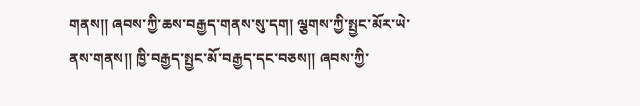གནས།། ཞབས་ཀྱི་ཆས་བརྒྱད་གནས་སུ་དག། ལྕགས་ཀྱི་སྤྱང་མོར་ཡེ་ནས་གནས།། ཁྱི་བརྒྱད་སྤྱང་མོ་བརྒྱད་དང་བཅས།། ཞབས་ཀྱི་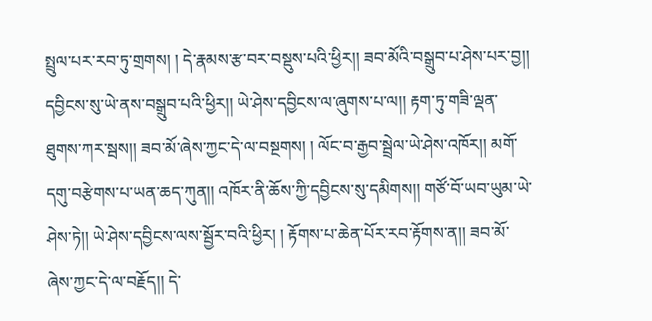སྤྲུལ་པར་རབ་ཏུ་གྲགས། ། དེ་རྣམས་རྩ་བར་བསྡུས་པའི་ཕྱིར།། ཟབ་མོའི་བསྒྲུབ་པ་ཤེས་པར་བྱ།། དབྱིངས་སུ་ཡེ་ནས་བསྒྲུབ་པའི་ཕྱིར།། ཡེ་ཤེས་དབྱིངས་ལ་ཞུགས་པ་ལ།། རྟག་ཏུ་གཟི་ལྡན་ཐུགས་ཀར་སྦས།། ཟབ་མོ་ཞེས་ཀྱང་དེ་ལ་བསྔགས། ། ལོང་བ་རྒྱབ་སྦྲེལ་ཡེ་ཤེས་འཁོར།། མགོ་དགུ་བརྩེགས་པ་ཡན་ཆད་ཀུན།། འཁོར་ནི་ཆོས་ཀྱི་དབྱིངས་སུ་དམིགས།། གཙོ་བོ་ཡབ་ཡུམ་ཡེ་ཤེས་ཏེ།། ཡེ་ཤེས་དབྱིངས་ལས་སྦྱོར་བའི་ཕྱིར། ། རྟོགས་པ་ཆེན་པོར་རབ་རྟོགས་ན།། ཟབ་མོ་ཞེས་ཀྱང་དེ་ལ་བརྗོད།། དེ་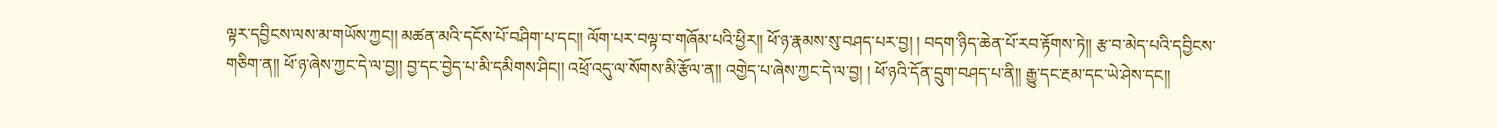ལྟར་དབྱིངས་ལས་མ་གཡོས་ཀྱང།། མཚན་མའི་དངོས་པོ་བཤིག་པ་དང།། ལོག་པར་བལྟ་བ་གཞོམ་པའི་ཕྱིར།། ཕོ་ཉ་རྣམས་སུ་བཤད་པར་བྱ། ། བདག་ཉིད་ཆེན་པོ་རབ་རྟོགས་ཏེ།། རྩ་བ་མེད་པའི་དབྱིངས་གཅིག་ན།། ཕོ་ཉ་ཞེས་ཀྱང་དེ་ལ་བྱ།། བྱ་དང་བྱེད་པ་མི་དམིགས་ཤིང།། འཕྲོ་འདུ་ལ་སོགས་མི་རྩོལ་ན།། འགྱེད་པ་ཞེས་ཀྱང་དེ་ལ་བྱ། ། ཕོ་ཉའི་དོན་དྲུག་བཤད་པ་ནི།། རྒྱུ་དང་རྔམ་དང་ཡེ་ཤེས་དང།།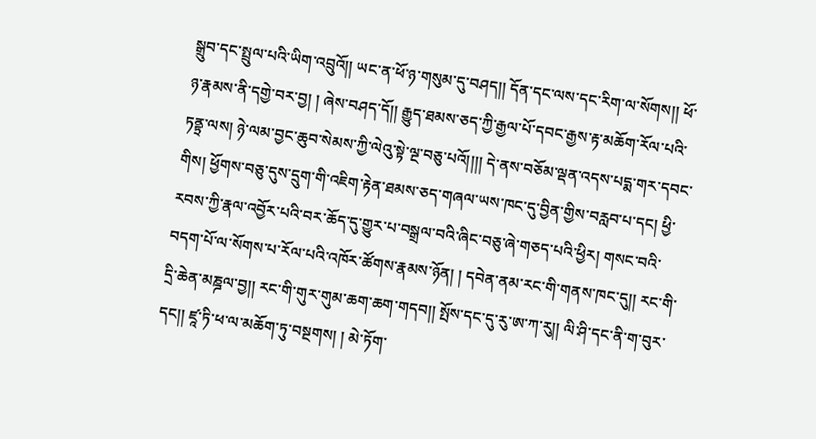སྒྲུབ་དང་སྤྲུལ་པའི་ཡིག་འབྲུའོ།། ཡང་ན་ཕོ་ཉ་གསུམ་དུ་བཤད།། དོན་དང་ལས་དང་རིག་ལ་སོགས།། ཕོ་ཉ་རྣམས་ནི་དགྱེ་བར་བྱ། ། ཞེས་བཤད་དོ།། རྒྱུད་ཐམས་ཅད་ཀྱི་རྒྱལ་པོ་དབང་རྒྱས་རྟ་མཆོག་རོལ་པའི་ཏནྟྲ་ལས། ཉེ་ལམ་བྱང་ཆུབ་སེམས་ཀྱི་ལེའུ་སྟེ་ལྔ་བཅུ་པའོ།།།། དེ་ནས་བཅོམ་ལྡན་འདས་པདྨ་གར་དབང་གིས། ཕྱོགས་བཅུ་དུས་དྲུག་གི་འཇིག་རྟེན་ཐམས་ཅད་གཞལ་ཡས་ཁང་དུ་བྱིན་གྱིས་བརླབ་པ་དང། ཕྱི་རབས་ཀྱི་རྣལ་འབྱོར་པའི་བར་ཆོད་དུ་གྱུར་པ་བསྒྲལ་བའི་ཞིང་བཅུ་ཞེ་གཅད་པའི་ཕྱིར། གསང་བའི་བདག་པོ་ལ་སོགས་པ་རོལ་པའི་འཁོར་ཚོགས་རྣམས་ཉོན། ། དབེན་ནམ་རང་གི་གནས་ཁང་དུ།། རང་གི་དྲི་ཆེན་མཎྜལ་བྱ།། རང་གི་གུར་གུམ་ཆག་ཆག་གདབ།། སྤོས་དང་དུ་རུ་ཨ་ཀ་རུ།། ལི་ཤི་དང་ནི་ག་བུར་དང།། ཛཱ་ཏི་ཕ་ལ་མཆོག་ཏུ་བསྔགས། ། མེ་ཏོག་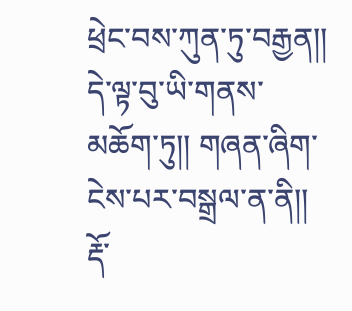ཕྲེང་བས་ཀུན་ཏུ་བརྒྱན།། དེ་ལྟ་བུ་ཡི་གནས་མཆོག་ཏུ།། གཞན་ཞིག་ངེས་པར་བསྒྲལ་ན་ནི།། རྡོ་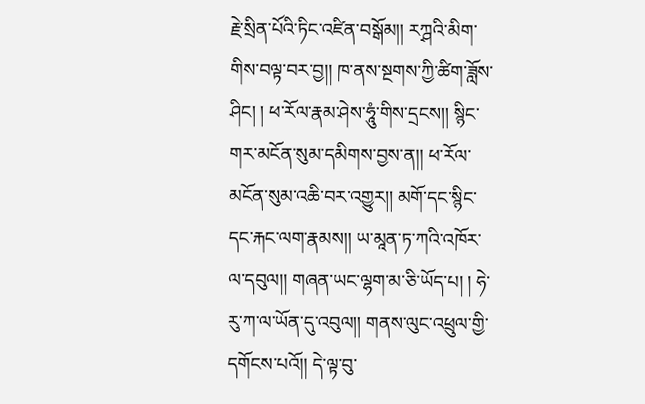རྗེ་སྲིན་པོའི་ཏིང་འཛིན་བསྒོམ།། རཀྴའི་མིག་གིས་བལྟ་བར་བྱ།། ཁ་ནས་སྔགས་ཀྱི་ཚིག་ཟློས་ཤིང། ། ཕ་རོལ་རྣམ་ཤེས་ཧཱུཾ་གིས་དྲངས།། སྙིང་གར་མངོན་སུམ་དམིགས་བྱས་ན།། ཕ་རོལ་མངོན་སུམ་འཆི་བར་འགྱུར།། མགོ་དང་སྙིང་དང་རྐང་ལག་རྣམས།། ཡ་མཱན་ཏ་ཀའི་འཁོར་ལ་དབུལ།། གཞན་ཡང་ལྷག་མ་ཅི་ཡོད་པ། ། ཧེ་རུ་ཀ་ལ་ཡོན་དུ་འབུལ།། གནས་ལུང་འཕྲུལ་གྱི་དགོངས་པའོ།། དེ་ལྟ་བུ་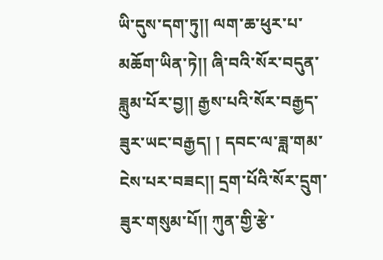ཡི་དུས་དག་ཏུ།། ལག་ཆ་ཕུར་པ་མཆོག་ཡིན་ཏེ།། ཞི་བའི་སོར་བདུན་ཟླུམ་པོར་བྱ།། རྒྱས་པའི་སོར་བརྒྱད་ཟུར་ཡང་བརྒྱད། ། དབང་ལ་ཟླ་གམ་ངེས་པར་བཟང།། དྲག་པོའི་སོར་དྲུག་ཟུར་གསུམ་པོ།། ཀུན་གྱི་རྩེ་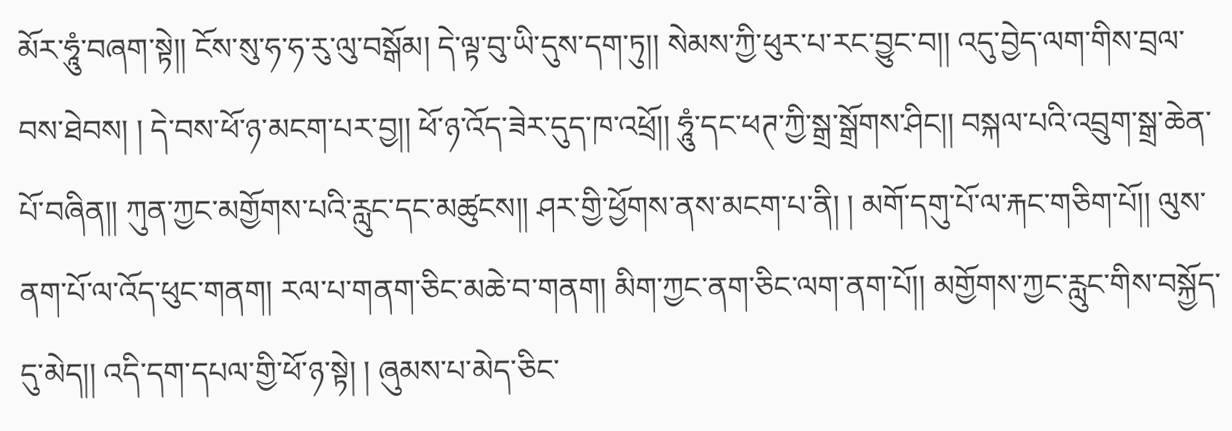མོར་ཧཱུཾ་བཞག་སྟེ།། ངོས་སུ་ཧ་ཧ་རུ་ལུ་བསྒོམ། དེ་ལྟ་བུ་ཡི་དུས་དག་ཏུ།། སེམས་ཀྱི་ཕུར་པ་རང་བྱུང་བ།། འདུ་བྱེད་ལག་གིས་བྲལ་བས་ཐེབས། ། དེ་བས་ཕོ་ཉ་མངག་པར་བྱ།། ཕོ་ཉ་འོད་ཟེར་དུད་ཁ་འཕྲོ།། ཧཱུཾ་དང་ཕཊ་ཀྱི་སྒྲ་སྒྲོགས་ཤིང།། བསྐལ་པའི་འབྲུག་སྒྲ་ཆེན་པོ་བཞིན།། ཀུན་ཀྱང་མགྱོགས་པའི་རླུང་དང་མཚུངས།། ཤར་གྱི་ཕྱོགས་ནས་མངག་པ་ནི། ། མགོ་དགུ་པོ་ལ་རྐང་གཅིག་པོ།། ལུས་ནག་པོ་ལ་འོད་ཕུང་གནག། རལ་པ་གནག་ཅིང་མཆེ་བ་གནག། མིག་ཀྱང་ནག་ཅིང་ལག་ནག་པོ།། མགྱོགས་ཀྱང་རླུང་གིས་བསྐྱོད་དུ་མེད།། འདི་དག་དཔལ་གྱི་ཕོ་ཉ་སྟེ། ། ཞུམས་པ་མེད་ཅིང་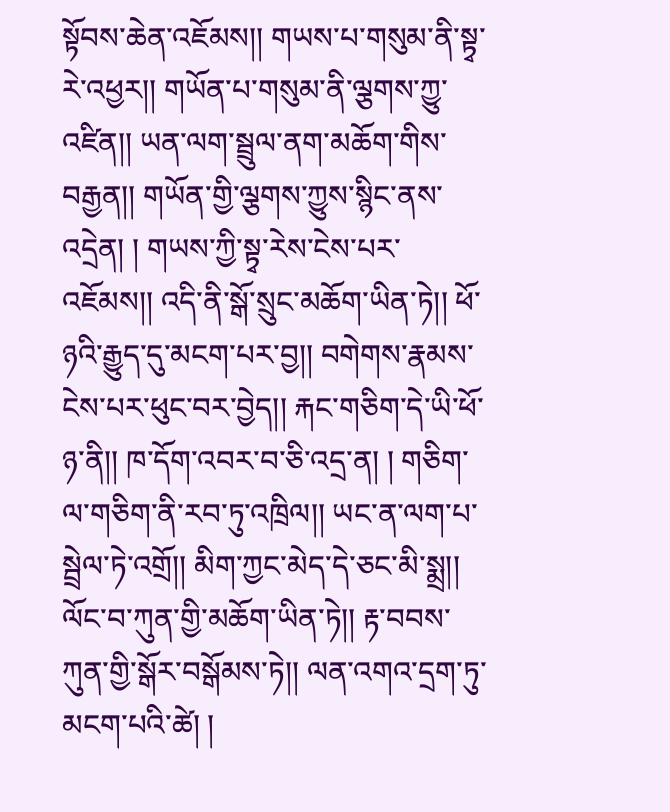སྟོབས་ཆེན་འཇོམས།། གཡས་པ་གསུམ་ནི་སྟྭ་རེ་འཕྱར།། གཡོན་པ་གསུམ་ནི་ལྕགས་ཀྱུ་འཛིན།། ཡན་ལག་སྦྲུལ་ནག་མཆོག་གིས་བརྒྱན།། གཡོན་གྱི་ལྕགས་ཀྱུས་སྙིང་ནས་འདྲེན། ། གཡས་ཀྱི་སྟྭ་རེས་ངེས་པར་འཇོམས།། འདི་ནི་སྒོ་སྲུང་མཆོག་ཡིན་ཏེ།། ཕོ་ཉའི་རྒྱུད་དུ་མངག་པར་བྱ།། བགེགས་རྣམས་ངེས་པར་ཕུང་བར་བྱེད།། རྐང་གཅིག་དེ་ཡི་ཕོ་ཉ་ནི།། ཁ་དོག་འབར་བ་ཅི་འདྲ་ན། ། གཅིག་ལ་གཅིག་ནི་རབ་ཏུ་འཁྲིལ།། ཡང་ན་ལག་པ་སྦྲེལ་ཏེ་འགྲོ།། མིག་ཀྱང་མེད་དེ་ཅང་མི་སྨྲ།། ལོང་བ་ཀུན་གྱི་མཆོག་ཡིན་ཏེ།། རྟ་བབས་ཀུན་གྱི་སྒོར་བསྒོམས་ཏེ།། ལན་འགའ་དྲག་ཏུ་མངག་པའི་ཚེ། །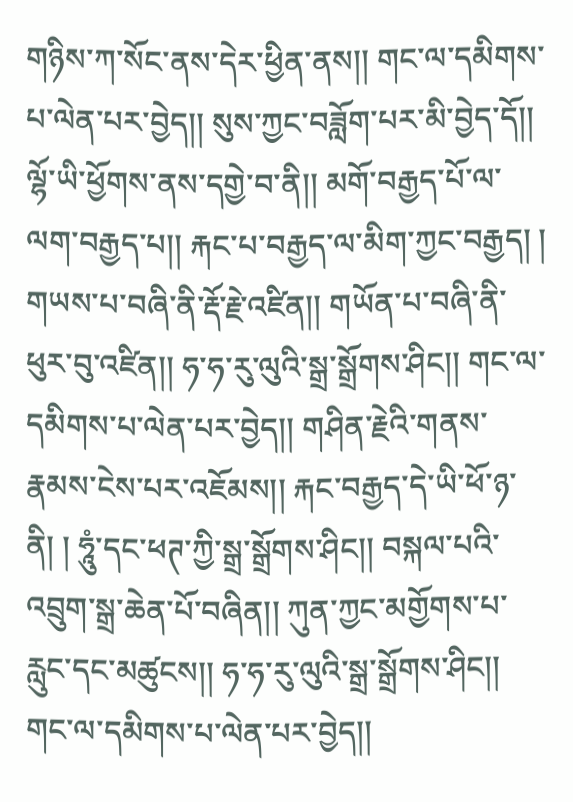གཉིས་ཀ་སོང་ནས་དེར་ཕྱིན་ནས།། གང་ལ་དམིགས་པ་ལེན་པར་བྱེད།། སུས་ཀྱང་བཟློག་པར་མི་བྱེད་དོ།། ལྷོ་ཡི་ཕྱོགས་ནས་དགྱེ་བ་ནི།། མགོ་བརྒྱད་པོ་ལ་ལག་བརྒྱད་པ།། རྐང་པ་བརྒྱད་ལ་མིག་ཀྱང་བརྒྱད། ། གཡས་པ་བཞི་ནི་རྡོ་རྗེ་འཛིན།། གཡོན་པ་བཞི་ནི་ཕུར་བུ་འཛིན།། ཧ་ཧ་རུ་ལུའི་སྒྲ་སྒྲོགས་ཤིང།། གང་ལ་དམིགས་པ་ལེན་པར་བྱེད།། གཤིན་རྗེའི་གནས་རྣམས་ངེས་པར་འཇོམས།། རྐང་བརྒྱད་དེ་ཡི་ཕོ་ཉ་ནི། ། ཧཱུཾ་དང་ཕཊ་ཀྱི་སྒྲ་སྒྲོགས་ཤིང།། བསྐལ་པའི་འབྲུག་སྒྲ་ཆེན་པོ་བཞིན།། ཀུན་ཀྱང་མགྱོགས་པ་རླུང་དང་མཚུངས།། ཧ་ཧ་རུ་ལུའི་སྒྲ་སྒྲོགས་ཤིང།། གང་ལ་དམིགས་པ་ལེན་པར་བྱེད།།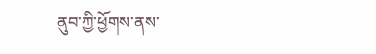ནུབ་ཀྱི་ཕྱོགས་ནས་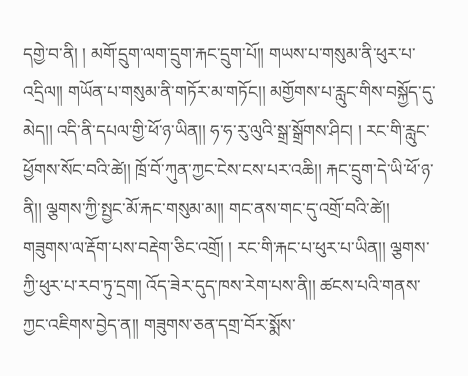དགྱེ་བ་ནི། ། མགོ་དྲུག་ལག་དྲུག་རྐང་དྲུག་པོ།། གཡས་པ་གསུམ་ནི་ཕུར་པ་འདྲིལ།། གཡོན་པ་གསུམ་ནི་གཏོར་མ་གཏོང།། མགྱོགས་པ་རླུང་གིས་བསྐྱོད་དུ་མེད།། འདི་ནི་དཔལ་གྱི་ཕོ་ཉ་ཡིན།། ཧ་ཧ་རུ་ལུའི་སྒྲ་སྒྲོགས་ཤིང། ། རང་གི་རླུང་ཕྱོགས་སོང་བའི་ཚེ།། ཁྲོ་བོ་ཀུན་ཀྱང་ངེས་ངས་པར་འཆི།། རྐང་དྲུག་དེ་ཡི་ཕོ་ཉ་ནི།། ལྕགས་ཀྱི་སྤྱང་མོ་རྐང་གསུམ་མ།། གང་ནས་གང་དུ་འགྲོ་བའི་ཚེ།། གཟུགས་ལ་རྡོག་པས་བརྡེག་ཅིང་འགྲོ། ། རང་གི་རྐང་པ་ཕུར་པ་ཡིན།། ལྕགས་ཀྱི་ཕུར་པ་རབ་ཏུ་དྲག། འོད་ཟེར་དུད་ཁས་རེག་པས་ནི།། ཚངས་པའི་གནས་ཀྱང་འཇིགས་བྱེད་ན།། གཟུགས་ཅན་དགྲ་བོར་སྨོས་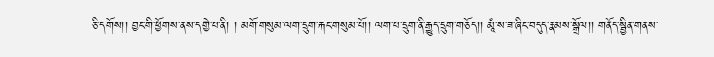ཅི་དགོས།། བྱང་གི་ཕྱོགས་ནས་དགྱེ་པ་ནི། ། མགོ་གསུམ་ལག་དྲུག་རྐང་གསུམ་པོ།། ལག་པ་དྲུག་ནི་རྒྱུད་དྲུག་གཅོད།། མཱཾ་ས་ཟ་ཞིང་བདུད་རྣམས་སྒྲོལ།། གནོད་སྦྱིན་གནས་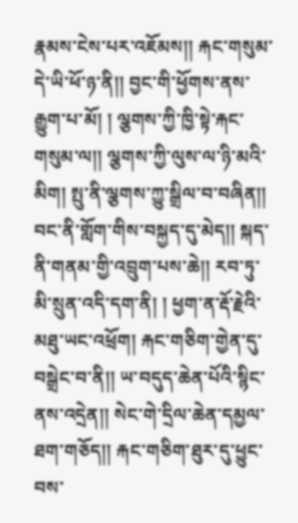རྣམས་ངེས་པར་འཇོམས།། རྐང་གསུམ་དེ་ཡི་ཕོ་ཉ་ནི།། བྱང་གི་ཕྱོགས་ནས་རྒྱུག་པ་མོ། ། ལྕགས་ཀྱི་ཁྱི་སྟེ་རྐང་གསུམ་ལ།། ལྕགས་ཀྱི་ལུས་ལ་ཉི་མའི་མིག། སྤུ་ནི་ལྕགས་ཀྱུ་སྒྲིལ་བ་བཞིན།། བང་ནི་གློག་གིས་བསྐྱད་དུ་མེད།། སྐད་ནི་གནམ་གྱི་འབྲུག་པས་ཆེ།། རབ་ཏུ་མི་སྲུན་འདི་དག་ནི། ། ཕྱག་ན་རྡོ་རྗེའི་མཐུ་ཡང་འཕྲོག། རྐང་གཅིག་གྱེན་དུ་བསྒྲེང་བ་ནི།། ཡ་བདུད་ཆེན་པོའི་སྙིང་ནས་འདྲེན།། སེང་གེ་དྲིལ་ཆེན་དམྱལ་ཐག་གཅོད།། རྐང་གཅིག་ཐུར་དུ་ཕྱུང་བས་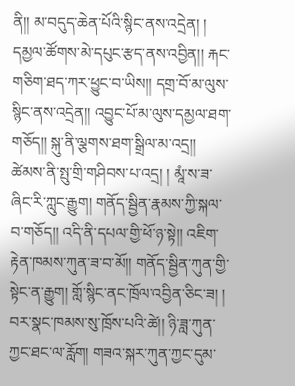ནི།། མ་བདུད་ཆེན་པོའི་སྙིང་ནས་འདྲེན། ། དམྱལ་ཚོགས་མེ་དཔུང་རྩད་ནས་འབྱིན།། རྐང་གཅིག་ཐད་ཀར་ཕྱུང་བ་ཡིས།། དགྲ་བོ་མ་ལུས་སྙིང་ནས་འདྲེན།། འབྱུང་པོ་མ་ལུས་དམྱལ་ཐག་གཅོད།། སྐུ་ནི་ལྕགས་ཐག་སྒྲིལ་མ་འདྲ།། ཚེམས་ནི་སྤུ་གྲི་གཤིབས་པ་འདྲ། ། མཱཾ་ས་ཟ་ཞིང་རི་ཀླུང་རྒྱུག། གནོད་སྦྱིན་རྣམས་ཀྱི་སྐལ་བ་གཅོད།། འདི་ནི་དཔལ་གྱི་ཕོ་ཉ་སྟེ།། འཇིག་རྟེན་ཁམས་ཀུན་ཟ་བ་མོ།། གནོད་སྦྱིན་ཀུན་གྱི་སྟེང་ན་རྒྱུག། གློ་སྙིང་ནང་ཁྲོལ་འབྱིན་ཅིང་ཟ། ། བར་སྣང་ཁམས་སུ་ཁྲོས་པའི་ཚེ།། ཉི་ཟླ་ཀུན་ཀྱང་ཐང་ལ་རློག། གཟའ་སྐར་ཀུན་ཀྱང་དུམ་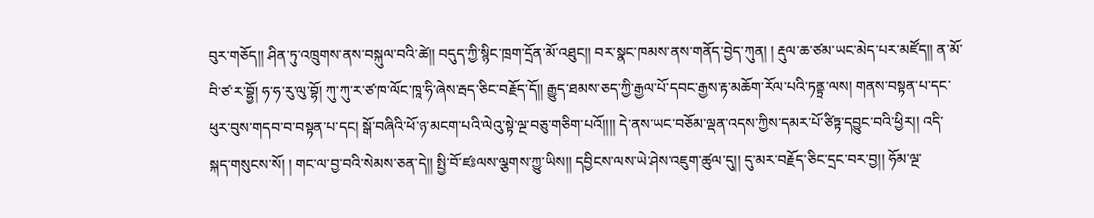བུར་གཅོད།། ཤིན་ཏུ་འཁྲུགས་ནས་བསྐུལ་བའི་ཚེ།། བདུད་ཀྱི་སྙིང་ཁྲག་དྲོན་མོ་འཐུང།། བར་སྣང་ཁམས་ནས་གནོད་བྱེད་ཀུན། ། རྡུལ་ཆ་ཙམ་ཡང་མེད་པར་མཛོད།། ན་མོ་བི་ཙ་ར་བྷྱོ། ཧ་ཧ་རུ་ལུ་བྷོ། ཀུ་ཀུ་ར་ཙ་ཁ་ལོང་ཁཱ་ཧི་ཞེས་རྦད་ཅིང་བརྗོད་དོ།། རྒྱུད་ཐམས་ཅད་ཀྱི་རྒྱལ་པོ་དབང་རྒྱས་རྟ་མཆོག་རོལ་པའི་ཏནྟྲ་ལས། གནས་བསྟན་པ་དང་ཕུར་བུས་གདབ་བ་བསྟན་པ་དང། སྒོ་བཞིའི་ཕོ་ཉ་མངག་པའི་ལེའུ་སྟེ་ལྔ་བཅུ་གཅིག་པའོ།།།། དེ་ནས་ཡང་བཅོམ་ལྡན་འདས་ཀྱིས་དམར་པོ་ཙིཏྟ་དབྱུང་བའི་ཕྱིར།། འདི་སྐད་གསུངས་སོ། ། གང་ལ་བྱ་བའི་སེམས་ཅན་དེ།། སྤྱི་བོ་ཛཿལས་ལྕགས་ཀྱུ་ཡིས།། དབྱིངས་ལས་ཡེ་ཤེས་འཇུག་ཚུལ་དུ།། དུ་མར་བརྗོད་ཅིང་དྲང་བར་བྱ།། ཧོམ་ལྔ་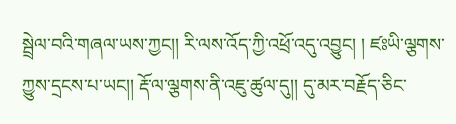སྦྲེལ་བའི་གཞལ་ཡས་ཀྱང།། རི་ལས་འོད་ཀྱི་འཕྲོ་འདུ་འབྱུང། ། ཛཿཡི་ལྕགས་ཀྱུས་དྲངས་པ་ཡང།། རྡོ་ལ་ལྕགས་ནི་འཇུ་ཚུལ་དུ།། དུ་མར་བརྗོད་ཅིང་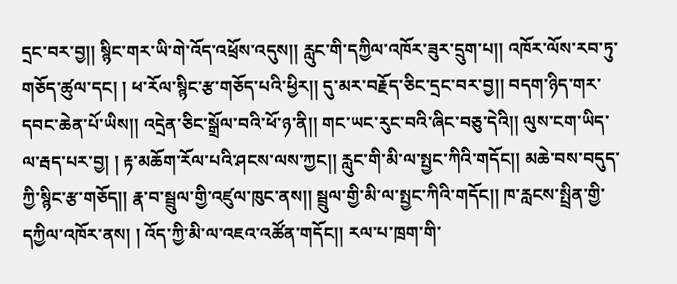དྲང་བར་བྱ།། སྙིང་གར་ཡི་གེ་འོད་འཕྲོས་འདུས།། རླུང་གི་དཀྱིལ་འཁོར་ཟུར་དྲུག་པ།། འཁོར་ལོས་རབ་ཏུ་གཅོད་ཚུལ་དང། ། ཕ་རོལ་སྙིང་རྩ་གཅོད་པའི་ཕྱིར།། དུ་མར་བརྗོད་ཅིང་དྲང་བར་བྱ།། བདག་ཉིད་གར་དབང་ཆེན་པོ་ཡིས།། འདྲེན་ཅིང་སྒྲོལ་བའི་ཕོ་ཉ་ནི།། གང་ཡང་རུང་བའི་ཞིང་བཅུ་དེའི།། ལུས་ངག་ཡིད་ལ་རྦད་པར་བྱ། ། རྟ་མཆོག་རོལ་པའི་ཤངས་ལས་ཀྱང།། རླུང་གི་མི་ལ་སྤྱང་ཀིའི་གདོང།། མཆེ་བས་བདུད་ཀྱི་སྙིང་རྩ་གཅོད།། རྣ་བ་སྦྲུལ་གྱི་འཛུལ་ཁུང་ནས།། སྦྲུལ་གྱི་མི་ལ་སྤྱང་ཀིའི་གདོང།། ཁ་རླངས་སྤྲིན་གྱི་དཀྱིལ་འཁོར་ནས། ། འོད་ཀྱི་མི་ལ་འཇའ་འཚོན་གདོང།། རལ་པ་ཁྲག་གི་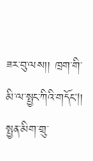ཟར་བུ་ལས།། ཁྲག་གི་མི་ལ་སྤྱང་ཀིའི་གདོང།། སྤྱན་མིག་གྲུ་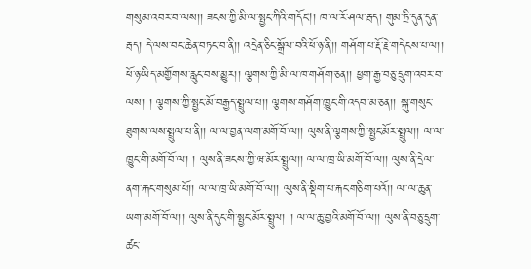གསུམ་འབར་བ་ལས།། ཟངས་ཀྱི་མི་ལ་སྤྱང་ཀིའི་གདོང།། ཁ་ལ་རོ་ཤལ་རྦད། གུམ་ཏྲི་དུན་དུན་རྦད། དེ་ལས་བང་ཆེན་བཏང་བ་ནི།། འདྲེན་ཅིང་སྒྲོལ་བའི་ཕོ་ཉ་ནི།། གཤོག་པ་རྡོ་རྗེ་གདེངས་པ་ལ།། ཕོ་ཉ་ཡིད་མགྱོགས་རླུང་བས་མྱུར།། ལྕགས་ཀྱི་མི་ལ་ཁ་གཤོག་ཅན།། ཕྱག་རྒྱ་བཅུ་དྲུག་འབར་བ་ལས། ། ལྕགས་ཀྱི་སྤྱང་མོ་བརྒྱད་སྤྲུལ་པ།། ལྕགས་གཤོག་ཁྱུང་གི་འདབ་མ་ཅན།། སྐུ་གསུང་ཐུགས་ལས་སྤྲུལ་པ་ནི།། ལ་ལ་བྱན་ལག་མགོ་བོ་ལ།། ལུས་ནི་ལྕགས་ཀྱི་སྤྱང་མོར་སྤྲུལ།། ལ་ལ་ཁྱུང་གི་མགོ་བོ་ལ། ། ལུས་ནི་ཟངས་ཀྱི་ཝ་མོར་སྤྲུལ།། ལ་ལ་ཁྲ་ཡི་མགོ་བོ་ལ།། ལུས་ནི་དྲེལ་ནག་རྐང་གསུམ་པོ།། ལ་ལ་ཁྲ་ཡི་མགོ་བོ་ལ།། ལུས་ནི་སྡིག་པ་རྐང་གཅིག་པའོ།། ལ་ལ་ཆུན་ཡག་མགོ་བོ་ལ།། ལུས་ནི་དུང་གི་སྤྱང་མོར་སྤྲུལ། ། ལ་ལ་ཆུ་བྱའི་མགོ་བོ་ལ།། ལུས་ནི་བཅུ་དྲུག་ཚང་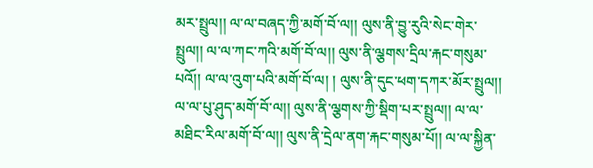མར་སྤྲུལ།། ལ་ལ་བཞད་ཀྱི་མགོ་བོ་ལ།། ལུས་ནི་བྱུ་རུའི་སེང་གེར་སྤྲུལ།། ལ་ལ་ཀང་ཀའི་མགོ་བོ་ལ།། ལུས་ནི་ལྕགས་དྲིལ་རྐང་གསུམ་པའོ།། ལ་ལ་འུག་པའི་མགོ་བོ་ལ། ། ལུས་ནི་དུང་ཕག་དཀར་མོར་སྤྲུལ།། ལ་ལ་པུ་ཤུད་མགོ་བོ་ལ།། ལུས་ནི་ལྕགས་ཀྱི་སྡིག་པར་སྤྲུལ།། ལ་ལ་མཐིང་རིལ་མགོ་བོ་ལ།། ལུས་ནི་དྲེལ་ནག་རྐང་གསུམ་པོ།། ལ་ལ་སྐྱིན་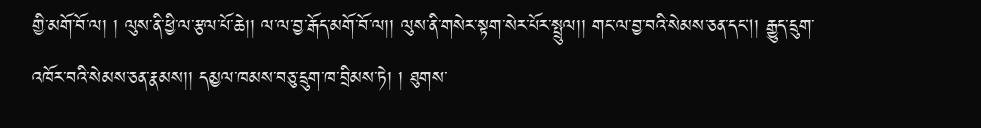གྱི་མགོ་བོ་ལ། ། ལུས་ནི་ཕྱི་ལ་རྩལ་པོ་ཆེ།། ལ་ལ་བྱ་རྒོད་མགོ་བོ་ལ།། ལུས་ནི་གསེར་སྟག་སེར་པོར་སྤྲུལ།། གང་ལ་བྱ་བའི་སེམས་ཅན་དང།། རྒྱུད་དྲུག་འཁོར་བའི་སེམས་ཅན་རྣམས།། དམྱལ་ཁམས་བཅུ་དྲུག་ཁ་བྲིམས་ཏེ། ། ཐུགས་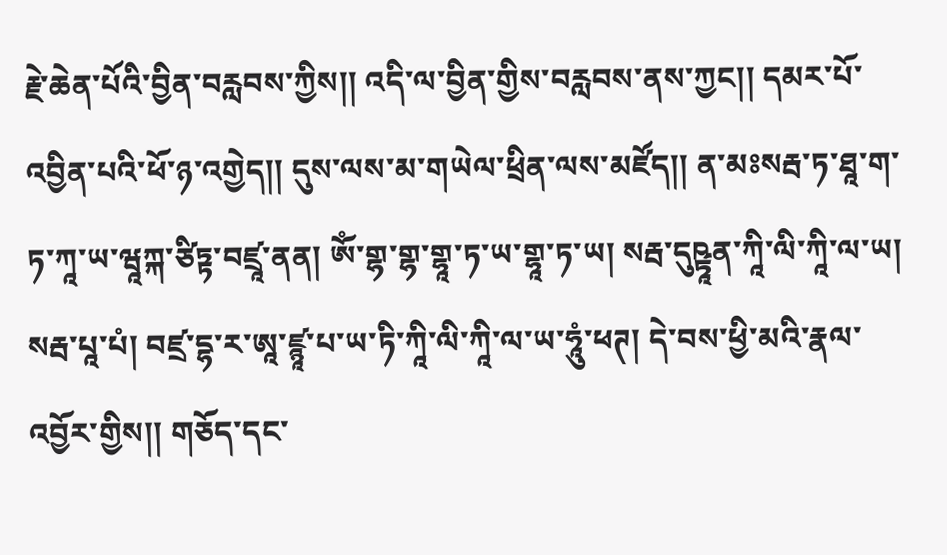རྗེ་ཆེན་པོའི་བྱིན་བརླབས་ཀྱིས།། འདི་ལ་བྱིན་གྱིས་བརླབས་ནས་ཀྱང།། དམར་པོ་འབྱིན་པའི་ཕོ་ཉ་འགྱེད།། དུས་ལས་མ་གཡེལ་ཕྲིན་ལས་མཛོད།། ན་མཿསརྦ་ཏ་ཐཱ་ག་ཏ་ཀཱ་ཡ་ཝཱཀྐ་ཙིཏྟ་བཛྲཱ་ནན། ཨོཾ་གྷ་གྷ་གྷཱ་ཏ་ཡ་གྷཱ་ཏ་ཡ། སརྦ་དུཥྟཱན་ཀཱི་ལི་ཀཱི་ལ་ཡ། སརྦ་པཱ་པཾ། བཛྲ་དྷ་ར་ཨཱ་ཛྙཱ་པ་ཡ་ཏི་ཀཱི་ལི་ཀཱི་ལ་ཡ་ཧཱུཾ་ཕཊ། དེ་བས་ཕྱི་མའི་རྣལ་འབྱོར་གྱིས།། གཅོད་དང་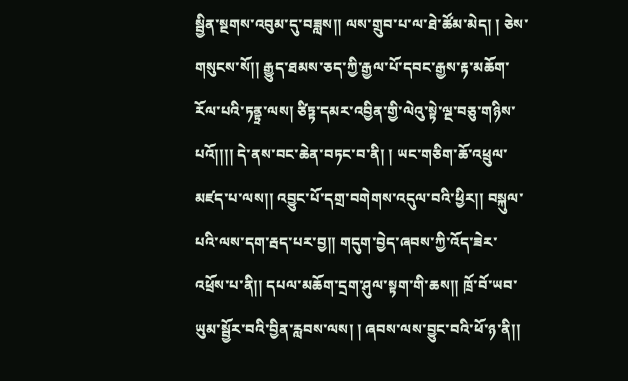སྦྱིན་སྔགས་འབུམ་དུ་བཟླས།། ལས་གྲུབ་པ་ལ་ཐེ་ཚོམ་མེད། ། ཅེས་གསུངས་སོ།། རྒྱུད་ཐམས་ཅད་ཀྱི་རྒྱལ་པོ་དབང་རྒྱས་རྟ་མཆོག་རོལ་པའི་ཏནྟྲ་ལས། ཙིཏྟ་དམར་འབྱིན་གྱི་ལེའུ་སྟེ་ལྔ་བཅུ་གཉིས་པའོ།།།། དེ་ནས་བང་ཆེན་བཏང་བ་ནི། ། ཡང་གཅིག་ཆོ་འཕྲུལ་མཛད་པ་ལས།། འབྱུང་པོ་དགྲ་བགེགས་འདུལ་བའི་ཕྱིར།། བསྐུལ་པའི་ལས་དག་རྦད་པར་བྱ།། གདུག་བྱེད་ཞབས་ཀྱི་འོད་ཟེར་འཕྲོས་པ་ནི།། དཔལ་མཆོག་དྲག་ཤུལ་སྟག་གི་ཆས།། ཁྲོ་བོ་ཡབ་ཡུམ་སྦྱོར་བའི་བྱིན་རླབས་ལས། ། ཞབས་ལས་བྱུང་བའི་ཕོ་ཉ་ནི།།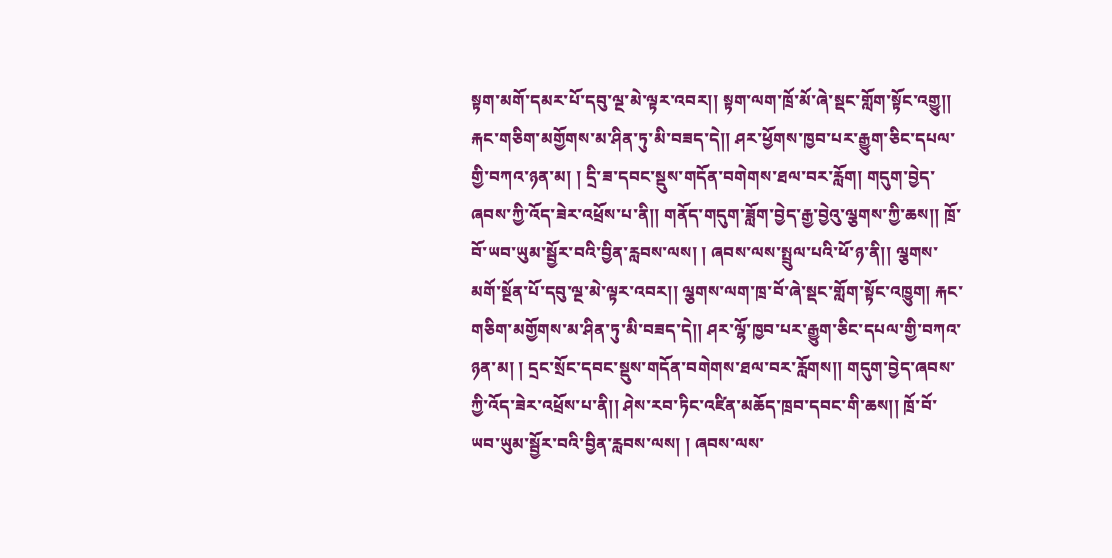སྟག་མགོ་དམར་པོ་དབུ་ལྔ་མེ་ལྟར་འབར།། སྟག་ལག་ཁྲོ་མོ་ཞེ་སྡང་གློག་སྟོང་འགྱུ།། རྐང་གཅིག་མགྱོགས་མ་ཤིན་ཏུ་མི་བཟད་དེ།། ཤར་ཕྱོགས་ཁྱབ་པར་རྒྱུག་ཅིང་དཔལ་གྱི་བཀའ་ཉན་མ། ། དྲི་ཟ་དབང་སྡུས་གདོན་བགེགས་ཐལ་བར་རློག། གདུག་བྱེད་ཞབས་ཀྱི་འོད་ཟེར་འཕྲོས་པ་ནི།། གནོད་གདུག་ཟློག་བྱེད་རྒྱ་བྱེའུ་ལྕགས་ཀྱི་ཆས།། ཁྲོ་བོ་ཡབ་ཡུམ་སྦྱོར་བའི་བྱིན་རླབས་ལས། ། ཞབས་ལས་སྤྲུལ་པའི་ཕོ་ཉ་ནི།། ལྕགས་མགོ་སྔོན་པོ་དབུ་ལྔ་མེ་ལྟར་འབར།། ལྕགས་ལག་ཁྲ་བོ་ཞེ་སྡང་གློག་སྟོང་འཁྱུག། རྐང་གཅིག་མགྱོགས་མ་ཤིན་ཏུ་མི་བཟད་དེ།། ཤར་ལྷོ་ཁྱབ་པར་རྒྱུག་ཅིང་དཔལ་གྱི་བཀའ་ཉན་མ། ། དྲང་སྲོང་དབང་སྡུས་གདོན་བགེགས་ཐལ་བར་རློགས།། གདུག་བྱེད་ཞབས་ཀྱི་འོད་ཟེར་འཕྲོས་པ་ནི།། ཤེས་རབ་ཏིང་འཛིན་མཆོད་ཁྲབ་དབང་གི་ཆས།། ཁྲོ་བོ་ཡབ་ཡུམ་སྦྱོར་བའི་བྱིན་རླབས་ལས། ། ཞབས་ལས་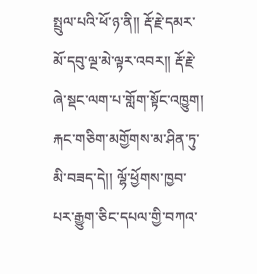སྤྲུལ་པའི་ཕོ་ཉ་ནི།། རྡོ་རྗེ་དམར་མོ་དབུ་ལྔ་མེ་ལྟར་འབར།། རྡོ་རྗེ་ཞེ་སྡང་ལག་པ་གློག་སྟོང་འཁྱུག། རྐང་གཅིག་མགྱོགས་མ་ཤིན་ཏུ་མི་བཟད་དེ།། ལྷོ་ཕྱོགས་ཁྱབ་པར་རྒྱུག་ཅིང་དཔལ་གྱི་བཀའ་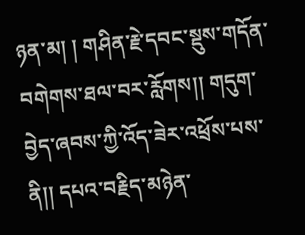ཉན་མ། ། གཤིན་རྗེ་དབང་སྡུས་གདོན་བགེགས་ཐལ་བར་རློགས།། གདུག་བྱེད་ཞབས་ཀྱི་འོད་ཟེར་འཕྲོས་པས་ནི།། དཔའ་བརྗིད་མཉེན་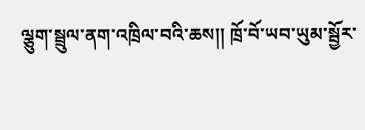ལྕུག་སྦྲུལ་ནག་འཁྲིལ་བའི་ཆས།། ཁྲོ་བོ་ཡབ་ཡུམ་སྦྱོར་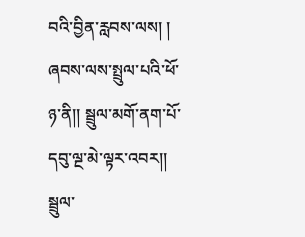བའི་བྱིན་རླབས་ལས། ། ཞབས་ལས་སྤྲུལ་པའི་ཕོ་ཉ་ནི།། སྦྲུལ་མགོ་ནག་པོ་དབུ་ལྔ་མེ་ལྟར་འབར།། སྦྲུལ་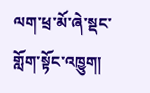ལག་ཕྲ་མོ་ཞེ་སྡང་གློག་སྟོང་འཁྱུག།